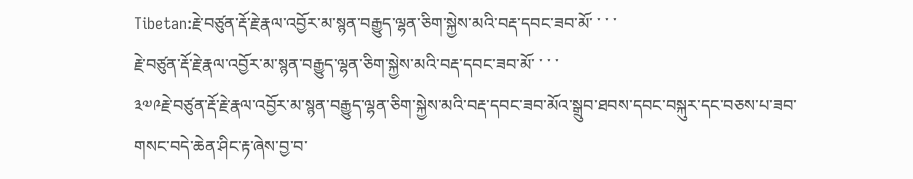Tibetan:རྗེ་བཙུན་རྡོ་རྗེ་རྣལ་འབྱོར་མ་སྙན་བརྒྱུད་ལྷན་ཅིག་སྐྱེས་མའི་བརྡ་དབང་ཟབ་མོ་ ་ ་ ་
རྗེ་བཙུན་རྡོ་རྗེ་རྣལ་འབྱོར་མ་སྙན་བརྒྱུད་ལྷན་ཅིག་སྐྱེས་མའི་བརྡ་དབང་ཟབ་མོ་ ་ ་ ་
༣༧༩རྗེ་བཙུན་རྡོ་རྗེ་རྣལ་འབྱོར་མ་སྙན་བརྒྱུད་ལྷན་ཅིག་སྐྱེས་མའི་བརྡ་དབང་ཟབ་མོའ་སྒྲུབ་ཐབས་དབང་བསྐུར་དང་བཅས་པ་ཟབ་གསང་བདེ་ཆེན་ཤིང་རྟ་ཞེས་བྱ་བ་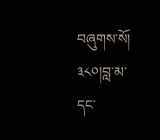བཞུགས་སོ།
༣༨༠།བླ་མ་དང་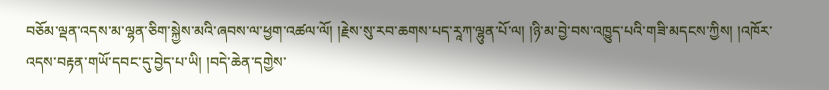བཅོམ་ལྡན་འདས་མ་ལྷན་ཅིག་སྐྱེས་མའི་ཞབས་ལ་ཕྱག་འཚལ་ལོ། །རྗེས་སུ་རབ་ཆགས་པད་རཱཀ་ལྷུན་པོ་ལ། །ཉི་མ་བྱེ་བས་འཁྱུད་པའི་གཟི་མདངས་ཀྱིས། །འཁོར་འདས་བརྟན་གཡོ་དབང་དུ་བྱེད་པ་ཡི། །བདེ་ཆེན་དགྱེས་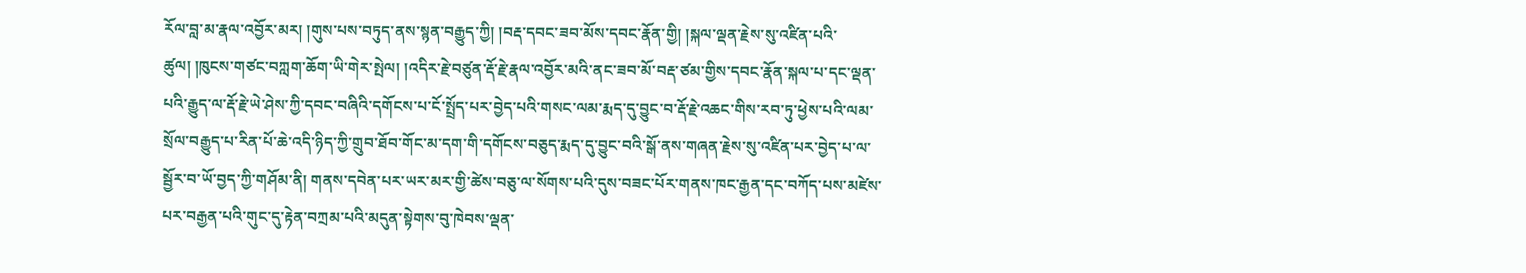རོལ་བླ་མ་རྣལ་འབྱོར་མར། །གུས་པས་བཏུད་ནས་སྙན་བརྒྱུད་ཀྱི། །བརྡ་དབང་ཟབ་མོས་དབང་རྣོན་གྱི། །སྐལ་ལྡན་རྗེས་སུ་འཛིན་པའི་ཚུལ། །ཁུངས་གཙང་བཀླག་ཆོག་ཡི་གེར་སྤེལ། །འདིར་རྗེ་བཙུན་རྡོ་རྗེ་རྣལ་འབྱོར་མའི་ནང་ཟབ་མོ་བརྡ་ཙམ་གྱིས་དབང་རྣོན་སྐལ་པ་དང་ལྡན་པའི་རྒྱུད་ལ་རྡོ་རྗེ་ཡེ་ཤེས་ཀྱི་དབང་བཞིའི་དགོངས་པ་ངོ་སྤྲོད་པར་བྱེད་པའི་གསང་ལམ་རྨད་དུ་བྱུང་བ་རྡོ་རྗེ་འཆང་གིས་རབ་ཏུ་ཕྱེས་པའི་ལམ་སྲོལ་བརྒྱུད་པ་རིན་པོ་ཆེ་འདི་ཉིད་ཀྱི་གྲུབ་ཐོབ་གོང་མ་དག་གི་དགོངས་བཅུད་རྨད་དུ་བྱུང་བའི་སྒོ་ནས་གཞན་རྗེས་སུ་འཛིན་པར་བྱེད་པ་ལ་སྦྱོར་བ་ཡོ་བྱད་ཀྱི་གཤོམ་ནི། གནས་དབེན་པར་ཡར་མར་གྱི་ཚེས་བཅུ་ལ་སོགས་པའི་དུས་བཟང་པོར་གནས་ཁང་རྒྱན་དང་བཀོད་པས་མཛེས་པར་བརྒྱན་པའི་གུང་དུ་རྟེན་བཀྲམ་པའི་མདུན་སྟེགས་བུ་ཁེབས་ལྡན་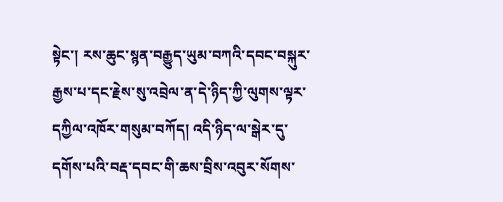སྟེང་། རས་ཆུང་སྙན་བརྒྱུད་ཡུམ་བཀའི་དབང་བསྐུར་རྒྱས་པ་དང་རྗེས་སུ་འབྲེལ་ན་དེ་ཉིད་ཀྱི་ལུགས་ལྟར་དཀྱིལ་འཁོར་གསུམ་བཀོད། འདི་ཉིད་ལ་སྒེར་དུ་དགོས་པའི་བརྡ་དབང་གི་ཆས་བྲིས་འབུར་སོགས་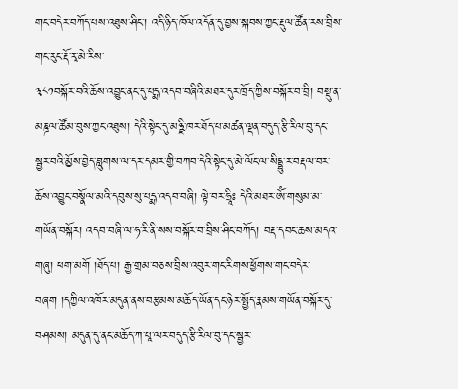གང་བདེར་བཀོད་པས་འཐུས་ཤིང་། འདི་ཉིད་ཁོལ་འདོན་དུ་བྱས་སྐབས་ཀྱང་རྡུལ་ཚོན་རས་བྲིས་གང་རུང་རྡོ་རྭ་མེ་རིས་
༣༨༡བསྐོར་བའི་ཆོས་འབྱུང་ནང་དུ་པདྨ་འདབ་བཞིའི་མཐར་དུར་ཁྲོད་ཀྱིས་བསྐོར་བ་བྲི། བསྡུ་ན་མཎྜལ་ཚོམ་བུས་ཀྱང་འཐུས། དེའི་སྟེང་དུ་མཉྫི་ཁར་ཐོད་པ་མཚན་ལྡན་བདུད་རྩི་རིལ་བུ་དང་སྦྱར་བའི་མྱོས་བྱེད་བླུགས་ལ་དར་དམར་གྱི་བཀབ་དེའི་སྟེང་དུ་མེ་ལོང་ལ་སིདྡྷུ་ར་བརྡལ་བར་ཆོས་འབྱུང་བསྣོལ་མའི་དབུས་སུ་པདྨ་འདབ་བཞི། ལྟེ་བར་ཧྲཱིཿ དེའི་མཐར་ༀ་གསུམ་མ་གཡོན་བསྐོར། འདབ་བཞི་ལ་ཧ་རི་ནི་སས་བསྐོར་བ་བྲིས་ཤིང་བཀོད། བརྡ་དབང་ཆས་མདའ་གཞུ། ཕག་མགོ །ཐོད་པ། རྒྱ་གྲམ་བཅས་བྲིས་འབུར་གང་རིགས་ཕྱོགས་གང་བདེར་བཞག །དཀྱིལ་འཁོར་མདུན་ནས་བརྩམས་མཆོད་ཡོན་དང་ཉེར་སྤྱོད་རྣམས་གཡོན་བསྐོར་དུ་བཤམས། མདུན་དུ་ནང་མཆོད་ཀ་པཱ་ལར་བདུད་རྩི་རིལ་བུ་དང་སྦྱར་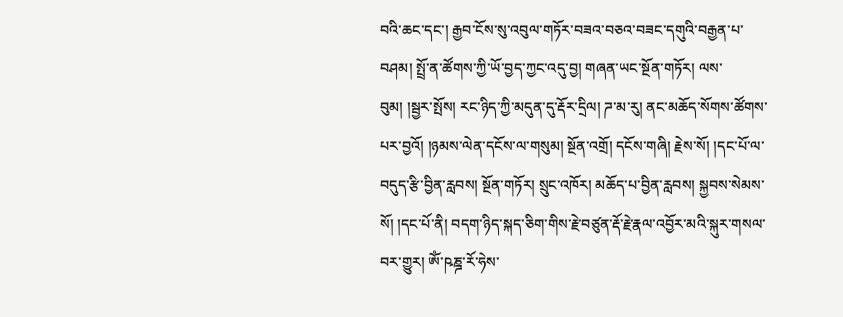བའི་ཆང་དང་། རྒྱབ་ངོས་སུ་འབུལ་གཏོར་བཟའ་བཅའ་བཟང་དགུའི་བརྒྱན་པ་བཤམ། སྤྲོ་ན་ཚོགས་ཀྱི་ཡོ་བྱད་ཀྱང་འདུ་བྱ། གཞན་ཡང་སྔོན་གཏོར། ལས་བུམ། །སྦྱར་སྤོས། རང་ཉིད་ཀྱི་མདུན་དུ་རྡོར་དྲིལ། ཌ་མ་རུ། ནང་མཆོད་སོགས་ཚོགས་པར་བྱའོ། །ཉམས་ལེན་དངོས་ལ་གསུམ། སྔོན་འགྲོ། དངོས་གཞི། རྗེས་སོ། །དང་པོ་ལ་བདུད་རྩི་བྱིན་རླབས། སྔོན་གཏོར། སྲུང་འཁོར། མཆོད་པ་བྱིན་རླབས། སྐྱབས་སེམས་སོ། །དང་པོ་ནི། བདག་ཉིད་སྐད་ཅིག་གིས་རྗེ་བཙུན་རྡོ་རྗེ་རྣལ་འབྱོར་མའི་སྐུར་གསལ་བར་གྱུར། ༀ་ཥཎྜ་རོ་ཧེས་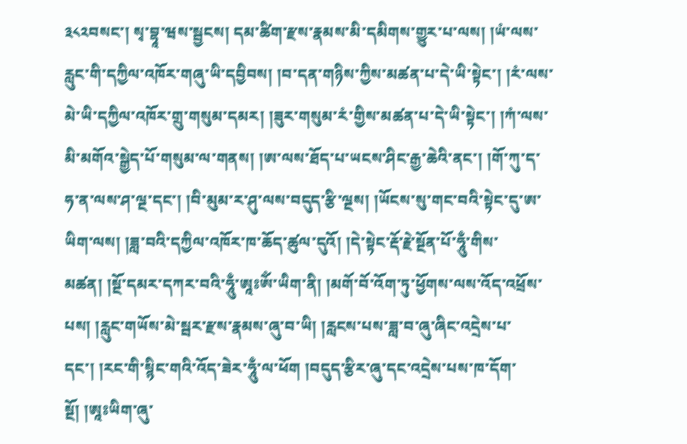༣༨༢བསང་། སྭ་བྷཱ་ཝས་སྦྱངས། དམ་ཚིག་རྫས་རྣམས་མི་དམིགས་གྱུར་པ་ལས། །ཡཾ་ལས་རླུང་གི་དཀྱིལ་འཁོར་གཞུ་ཡི་དབྱིབས། །བ་དན་གཉིས་ཀྱིས་མཚན་པ་དེ་ཡི་སྟེང་། །རཾ་ལས་མེ་ཡི་དཀྱིལ་འཁོར་གྲུ་གསུམ་དམར། །ཟུར་གསུམ་རཾ་གྱིས་མཚན་པ་དེ་ཡི་སྟེང་། །ཀཾ་ལས་མི་མགོའ་སྒྱེད་པོ་གསུམ་ལ་གནས། །ཨ་ལས་ཐོད་པ་ཡངས་ཤིང་རྒྱ་ཆེའི་ནང་། །གོ་ཀུ་ད་ཧ་ན་ལས་ཤ་ལྔ་དང་། །བི་མུམ་ར་ཤུ་ལས་བདུད་རྩི་ལྔས། །ཡོངས་སུ་གང་བའི་སྟེང་དུ་ཨ་ཡིག་ལས། །ཟླ་བའི་དཀྱིལ་འཁོར་ཁ་ཆོད་ཚུལ་དུའོ། །དེ་སྟེང་རྡོ་རྗེ་སྔོན་པོ་ཧཱུྃ་གིས་མཚན། །སྔོ་དམར་དཀར་བའི་ཧཱུྃ་ཨཱཿༀ་ཡིག་ནི། །མགོ་བོ་འོག་ཏུ་ཕྱོགས་ལས་འོད་འཕྲོས་པས། །རླུང་གཡོས་མེ་སྦར་རྫས་རྣམས་ཞུ་བ་ཡི། །རླངས་པས་ཟླ་བ་ཞུ་ཞིང་འདྲེས་པ་དང་། །རང་གི་སྙིང་གའི་འོད་ཟེར་ཧཱུྃ་ལ་ཕོག །བདུད་རྩིར་ཞུ་དང་འདྲེས་པས་ཁ་དོག་སྔོ། །ཨཱཿཡིག་ཞུ་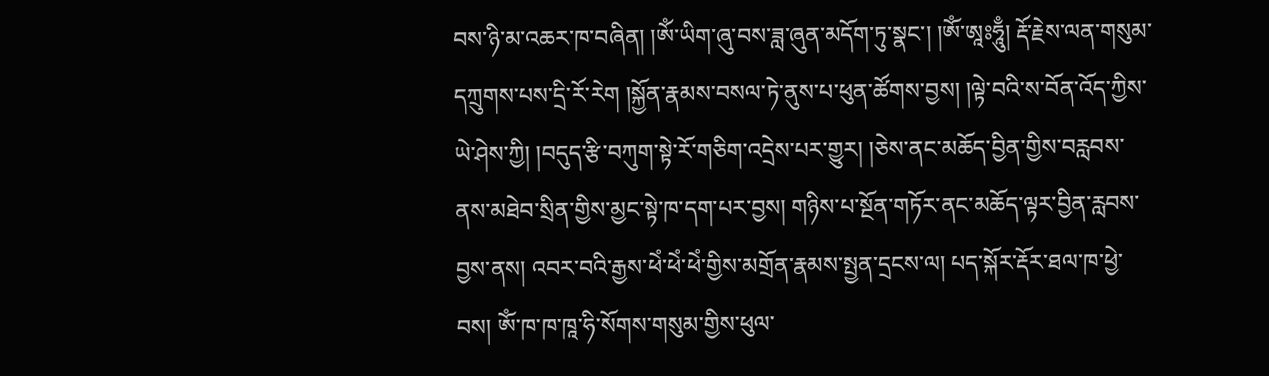བས་ཉི་མ་འཆར་ཁ་བཞིན། །ༀ་ཡིག་ཞུ་བས་ཟླ་ཞུན་མདོག་ཏུ་སྣང་། །ༀ་ཨཱཿཧཱུྃ། རྡོ་རྗེས་ལན་གསུམ་དཀྲུགས་པས་དྲི་རོ་རེག །སྐྱོན་རྣམས་བསལ་ཏེ་ནུས་པ་ཕུན་ཚོགས་བྱས། །ལྟེ་བའི་ས་བོན་འོད་ཀྱིས་ཡེ་ཤེས་ཀྱི། །བདུད་རྩི་བཀུག་སྟེ་རོ་གཅིག་འདྲེས་པར་གྱུར། །ཅེས་ནང་མཆོད་བྱིན་གྱིས་བརླབས་ནས་མཐེབ་སྲིན་གྱིས་མྱང་སྟེ་ཁ་དག་པར་བྱས། གཉིས་པ་སྔོན་གཏོར་ནང་མཆོད་ལྟར་བྱིན་རླབས་བྱས་ནས། འབར་བའི་རྒྱས་ཕེཾ་ཕེཾ་ཕེཾ་གྱིས་མགྲོན་རྣམས་སྤྱན་དྲངས་ལ། པད་སྐོར་རྡོར་ཐལ་ཁ་ཕྱེ་བས། ༀ་ཁ་ཁ་ཁཱ་ཧི་སོགས་གསུམ་གྱིས་ཕུལ་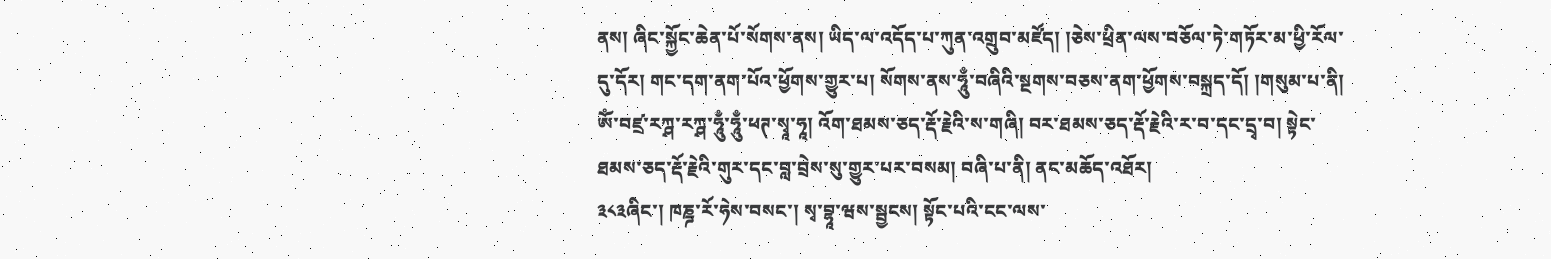ནས། ཞིང་སྐྱོང་ཆེན་པོ་སོགས་ནས། ཡིད་ལ་འདོད་པ་ཀུན་འགྲུབ་མཛོད། །ཅེས་ཕྲིན་ལས་བཅོལ་ཏེ་གཏོར་མ་ཕྱི་རོལ་དུ་དོར། གང་དག་ནག་པོའ་ཕྱོགས་གྱུར་པ། སོགས་ནས་ཧཱུྃ་བཞིའི་སྔགས་བཅས་ནག་ཕྱོགས་བསྐྲད་དོ། །གསུམ་པ་ནི། ༀ་བཛྲ་རཀྴ་རཀྴ་ཧཱུྃ་ཧཱུྃ་ཕཊ་སྭཱ་ཧཱ། འོག་ཐམས་ཅད་རྡོ་རྗེའི་ས་གཞི། བར་ཐམས་ཅད་རྡོ་རྗེའི་ར་བ་དང་དྲྭ་བ། སྟེང་ཐམས་ཅད་རྡོ་རྗེའི་གུར་དང་བླ་བྲེས་སུ་གྱུར་པར་བསམ། བཞི་པ་ནི། ནང་མཆོད་འཐོར།
༣༨༣ཞིང་། ཁཎྜ་རོ་ཧེས་བསང་། སྭ་བྷཱ་ཝས་སྦྱངས། སྟོང་པའི་ངང་ལས་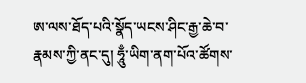ཨ་ལས་ཐོད་པའི་སྣོད་ཡངས་ཤིང་རྒྱ་ཆེ་བ་རྣམས་ཀྱི་ནང་དུ། ཧཱུྃ་ཡིག་ནག་པོའ་ཚོགས་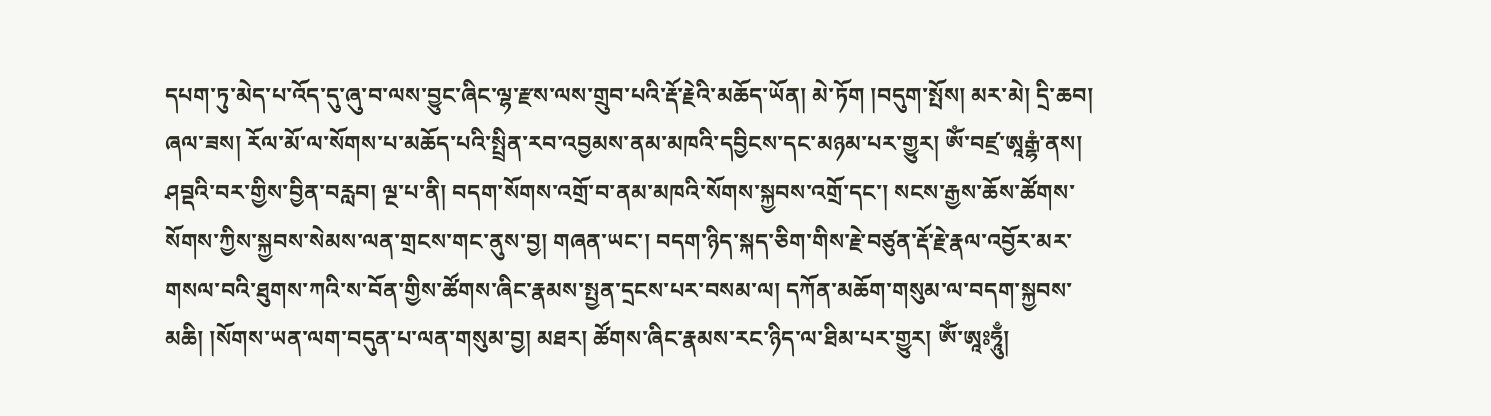དཔག་ཏུ་མེད་པ་འོད་དུ་ཞུ་བ་ལས་བྱུང་ཞིང་ལྷ་རྫས་ལས་གྲུབ་པའི་རྡོ་རྗེའི་མཆོད་ཡོན། མེ་ཏོག །བདུག་སྤོས། མར་མེ། དྲི་ཆབ། ཞལ་ཟས། རོལ་མོ་ལ་སོགས་པ་མཆོད་པའི་སྤྲིན་རབ་འབྱམས་ནམ་མཁའི་དབྱིངས་དང་མཉམ་པར་གྱུར། ༀ་བཛྲ་ཨཱརྒྷཾ་ནས། ཤབྡའི་བར་གྱིས་བྱིན་བརླབ། ལྔ་པ་ནི། བདག་སོགས་འགྲོ་བ་ནམ་མཁའི་སོགས་སྐྱབས་འགྲོ་དང་། སངས་རྒྱས་ཆོས་ཚོགས་སོགས་ཀྱིས་སྐྱབས་སེམས་ལན་གྲངས་གང་ནུས་བྱ། གཞན་ཡང་། བདག་ཉིད་སྐད་ཅིག་གིས་རྗེ་བཙུན་རྡོ་རྗེ་རྣལ་འབྱོར་མར་གསལ་བའི་ཐུགས་ཀའི་ས་བོན་གྱིས་ཚོགས་ཞིང་རྣམས་སྤྱན་དྲངས་པར་བསམ་ལ། དཀོན་མཆོག་གསུམ་ལ་བདག་སྐྱབས་མཆི། །སོགས་ཡན་ལག་བདུན་པ་ལན་གསུམ་བྱ། མཐར། ཚོགས་ཞིང་རྣམས་རང་ཉིད་ལ་ཐིམ་པར་གྱུར། ༀ་ཨཱཿཧཱུྃ།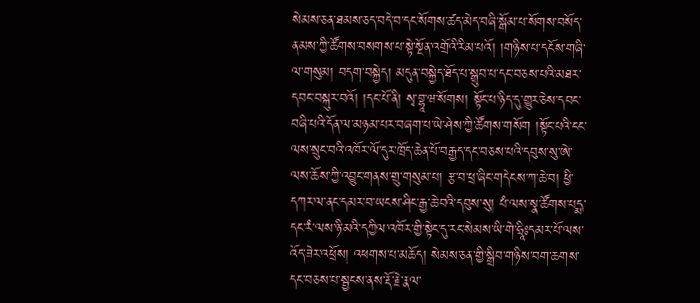སེམས་ཅན་ཐམས་ཅད་བདེ་བ་དང་སོགས་ཚད་མེད་བཞི་སྒོམ་པ་སོགས་བསོད་ནམས་ཀྱི་ཚོགས་བསགས་པ་སྟེ་སྔོན་འགྲོའི་རིམ་པའོ། །གཉིས་པ་དངོས་གཞི་ལ་གསུམ། བདག་བསྐྱེད། མདུན་བསྐྱེད་ཐོད་པ་སྒྲུབ་པ་དང་བཅས་པའི་མཐར་དབང་བསྐུར་བའོ། །དང་པོ་ནི། སྭ་བྷཱ་ཝ་སོགས། སྟོང་པ་ཉིད་དུ་གྱུར་ཅེས་དབང་བཞི་པའི་དོན་ལ་མཉམ་པར་བཞག་པ་ཡེ་ཤེས་ཀྱི་ཚོགས་གསོག །སྟོང་པའི་ངང་ལས་སྲུང་བའི་འཁོར་ལོ་དུར་ཁྲོད་ཆེན་པོ་བརྒྱད་དང་བཅས་པའི་དབུས་སུ་ཨེ་ལས་ཆོས་ཀྱི་འབྱུང་གནས་གྲུ་གསུམ་པ། རྩ་བ་ཕྲ་ཞིང་གདེངས་ཀ་ཆེ་བ། ཕྱི་དཀར་ལ་ནང་དམར་བ་ཡངས་ཤིང་རྒྱ་ཆེ་བའི་དབུས་སུ། པཾ་ལས་སྣ་ཚོགས་པདྨ་དང་རཾ་ལས་ཉི་མའི་དཀྱིལ་འཁོར་གྱི་སྟེང་དུ་རང་སེམས་ཡི་གེ་ཧྲཱིཿདམར་པོ་ལས་འོད་ཟེར་འཕྲོས། འཕགས་པ་མཆོད། སེམས་ཅན་གྱི་སྒྲིབ་གཉིས་བག་ཆགས་དང་བཅས་པ་སྦྱངས་ནས་རྡོ་རྗེ་རྣལ་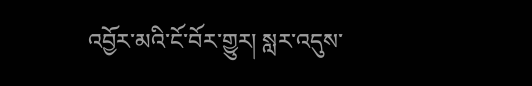འབྱོར་མའི་ངོ་བོར་གྱུར། སླར་འདུས་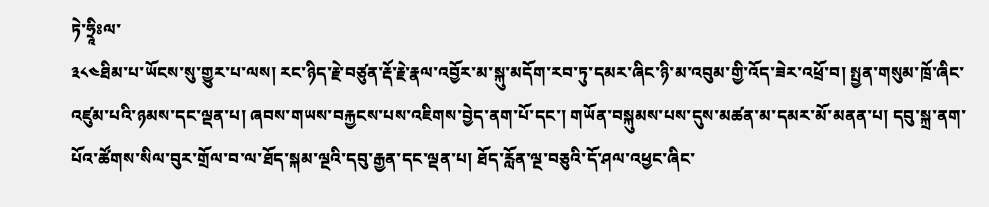ཏེ་ཧྲཱིཿལ་
༣༨༤ཐིམ་པ་ཡོངས་སུ་གྱུར་པ་ལས། རང་ཉིད་རྗེ་བཙུན་རྡོ་རྗེ་རྣལ་འབྱོར་མ་སྐུ་མདོག་རབ་ཏུ་དམར་ཞིང་ཉི་མ་འབུམ་གྱི་འོད་ཟེར་འཕྲོ་བ། སྤྱན་གསུམ་ཁྲོ་ཞིང་འཛུམ་པའི་ཉམས་དང་ལྡན་པ། ཞབས་གཡས་བརྐྱངས་པས་འཇིགས་བྱེད་ནག་པོ་དང་། གཡོན་བསྐུམས་པས་དུས་མཚན་མ་དམར་མོ་མནན་པ། དབུ་སྐྲ་ནག་པོའ་ཚོགས་སིལ་བུར་གྲོལ་བ་ལ་ཐོད་སྐམ་ལྔའི་དབུ་རྒྱན་དང་ལྡན་པ། ཐོད་རློན་ལྔ་བཅུའི་དོ་ཤལ་འཕྱང་ཞིང་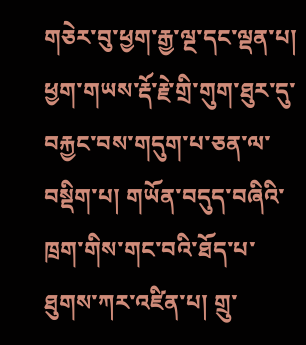གཅེར་བུ་ཕྱག་རྒྱ་ལྔ་དང་ལྡན་པ། ཕྱག་གཡས་རྡོ་རྗེ་གྲི་གུག་ཐུར་དུ་བརྐྱང་བས་གདུག་པ་ཅན་ལ་བསྡིག་པ། གཡོན་བདུད་བཞིའི་ཁྲག་གིས་གང་བའི་ཐོད་པ་ཐུགས་ཀར་འཛིན་པ། གྲུ་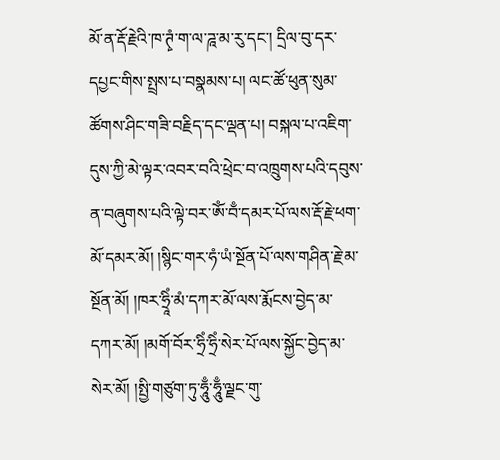མོ་ན་རྡོ་རྗེའི་ཁ་ཊྭཾ་ག་ལ་ཌཱ་མ་རུ་དང་། དྲིལ་བུ་དར་དཔྱང་གིས་སྤྲས་པ་བསྣམས་པ། ལང་ཚོ་ཕུན་སུམ་ཚོགས་ཤིང་གཟི་བརྗིད་དང་ལྡན་པ། བསྐལ་པ་འཇིག་དུས་ཀྱི་མེ་ལྟར་འབར་བའི་ཕྲེང་བ་འཁྲུགས་པའི་དབུས་ན་བཞུགས་པའི་ལྟེ་བར་ༀ་བྃ་དམར་པོ་ལས་རྡོ་རྗེ་ཕག་མོ་དམར་མོ། །སྙིང་གར་ཧཾ་ཡཾ་སྔོན་པོ་ལས་གཤིན་རྗེ་མ་སྔོན་མོ། །ཁར་ཧྲཱིཾ་མཾ་དཀར་མོ་ལས་རྨོངས་བྱེད་མ་དཀར་མོ། །མགོ་བོར་ཧྲིཾ་ཧྲིཾ་སེར་པོ་ལས་སྐྱོང་བྱེད་མ་སེར་མོ། །སྤྱི་གཙུག་ཏུ་ཧཱུྃ་ཧཱུྃ་ལྗང་གུ་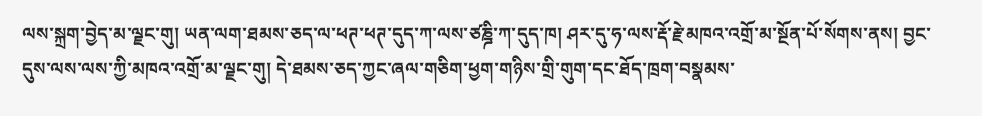ལས་སྐྲག་བྱེད་མ་ལྗང་གུ། ཡན་ལག་ཐམས་ཅད་ལ་ཕཊ་ཕཊ་དུད་ཀ་ལས་ཙཎྜི་ཀ་དུད་ཁ། ཤར་དུ་ཧ་ལས་རྡོ་རྗེ་མཁའ་འགྲོ་མ་སྔོན་པོ་སོགས་ནས། བྱང་དུས་ལས་ལས་ཀྱི་མཁའ་འགྲོ་མ་ལྗང་གུ། དེ་ཐམས་ཅད་ཀྱང་ཞལ་གཅིག་ཕྱག་གཉིས་གྲི་གུག་དང་ཐོད་ཁྲག་བསྣམས་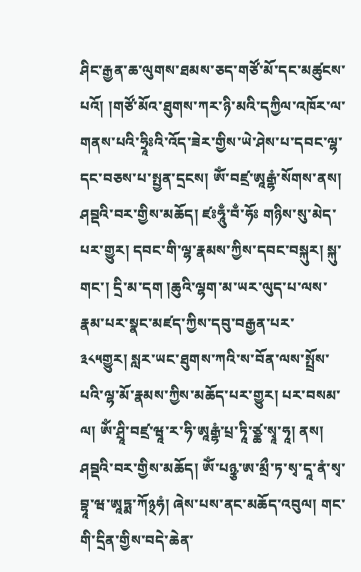ཤིང་རྒྱན་ཆ་ལུགས་ཐམས་ཅད་གཙོ་མོ་དང་མཚུངས་པའོ། །གཙོ་མོའ་ཐུགས་ཀར་ཉི་མའི་དཀྱིལ་འཁོར་ལ་གནས་པའི་ཧྲཱིཿའི་འོད་ཟེར་གྱིས་ཡེ་ཤེས་པ་དབང་ལྷ་དང་བཅས་པ་སྤྱན་དྲངས། ༀ་བཛྲ་ཨཱརྒྷཾ་སོགས་ནས། ཤབྡའི་བར་གྱིས་མཆོད། ཛཿཧཱུྃ་བྃ་ཧོཿ གཉིས་སུ་མེད་པར་གྱུར། དབང་གི་ལྷ་རྣམས་ཀྱིས་དབང་བསྐུར། སྐུ་གང་། དྲི་མ་དག །ཆུའི་ལྷག་མ་ཡར་ལུད་པ་ལས་རྣམ་པར་སྣང་མཛད་ཀྱིས་དབུ་བརྒྱན་པར་
༣༨༥གྱུར། སླར་ཡང་ཐུགས་ཀའི་ས་བོན་ལས་སྤྲོས་པའི་ལྷ་མོ་རྣམས་ཀྱིས་མཆོད་པར་གྱུར། པར་བསམ་ལ། ༀ་ཤྲཱི་བཛྲ་ཝཱ་ར་ཧི་ཨཱརྒྷཾ་པྲ་ཏཱི་ཙྪ་སྭཱ་ཧཱ། ནས། ཤབྡའི་བར་གྱིས་མཆོད། ༀ་པཉྩ་ཨ་མྲྀ་ཏ་སྭ་དཱ་ནཾ་སྭ་བྷཱ་ཝ་ཨཱཏྨ་ཀོ྅ཧཾ། ཞེས་པས་ནང་མཆོད་འབུལ། གང་གི་དྲིན་གྱིས་བདེ་ཆེན་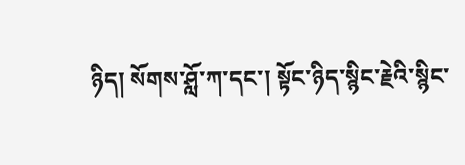ཉིད། སོགས་ཤློ་ཀ་དང་། སྟོང་ཉིད་སྙིང་རྗེའི་སྙིང་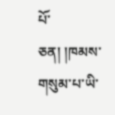པོ་ཅན། །ཁམས་གསུམ་པ་ཡི་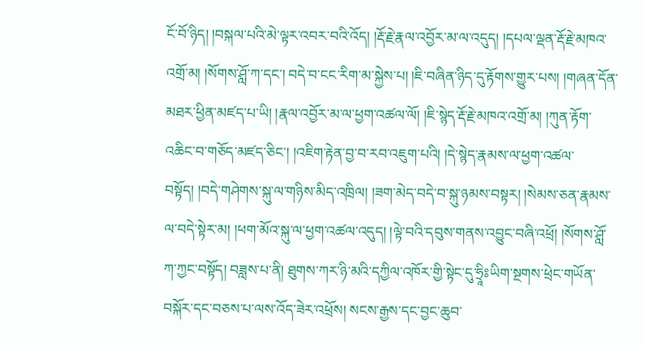ངོ་བོ་ཉིད། །བསྐལ་པའི་མེ་ལྟར་འབར་བའི་འོད། །རྡོ་རྗེ་རྣལ་འབྱོར་མ་ལ་འདུད། །དཔལ་ལྡན་རྡོ་རྗེ་མཁའ་འགྲོ་མ། །སོགས་ཤློ་ཀ་དང་། བདེ་བ་ངང་རིག་མ་སྐྱེས་པ། །ཇི་བཞིན་ཉིད་དུ་རྟོགས་གྱུར་པས། །གཞན་དོན་མཐར་ཕྱིན་མཛད་པ་ཡི། །རྣལ་འབྱོར་མ་ལ་ཕྱག་འཚལ་ལོ། །ཇི་སྙེད་རྡོ་རྗེ་མཁའ་འགྲོ་མ། །ཀུན་རྟོག་འཆིང་བ་གཅོད་མཛད་ཅིང་། །འཇིག་རྟེན་བྱ་བ་རབ་འཇུག་པའི། །དེ་སྙེད་རྣམས་ལ་ཕྱག་འཚལ་བསྟོད། །བདེ་གཤེགས་སྐུ་ལ་གཉིས་མིད་འཁྲིལ། །ཟག་མེད་བདེ་བ་སྐུ་ཉམས་བསྟར། །སེམས་ཅན་རྣམས་ལ་བདེ་སྟེར་མ། །ཕག་མོའ་སྐུ་ལ་ཕྱག་འཚལ་འདུད། །ལྟེ་བའི་དབུས་གནས་འབྱུང་བཞི་འཕྲོ། །སོགས་ཤློ་ཀ་ཀྱང་བསྟོད། བཟླས་པ་ནི། ཐུགས་ཀར་ཉི་མའི་དཀྱིལ་འཁོར་གྱི་སྟེང་དུ་ཧྲཱིཿཡིག་སྔགས་ཕྲེང་གཡོན་བསྐོར་དང་བཅས་པ་ལས་འོད་ཟེར་འཕྲོས། སངས་རྒྱས་དང་བྱང་ཆུབ་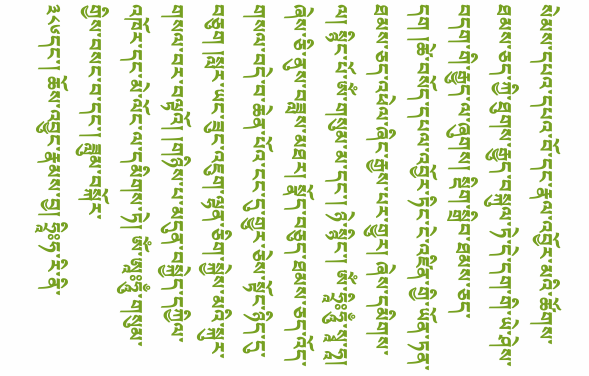སེམས་དཔའ་དཔའ་བོ་དང་རྣལ་འབྱོར་མའི་ཚོགས་ཐམས་ཅད་ཀྱི་ཐུགས་རྒྱུད་བསྐུལ་ཏེ་དེ་དག་གི་ཡེ་ཤེས་བདག་གི་རྒྱུད་ལ་ཞུགས། སྡིག་སྒྲིབ་ཐམས་ཅད་དག །ཚེ་བསོད་དཔལ་འབྱོར་ཏིང་ངེ་འཛིན་གྱི་ཡོན་ཏན་ཐམས་ཅད་འཕེལ་ཞིང་རྒྱས་པར་གྱུར། ཞེས་དམིགས་ལ། སྙིང་པོ་ༀ་གསུམ་མ་དང་། ཉེ་སྙིང་། ༀ་ཧྲཱིཿཧཱུྃ་སྭཱ་ཧཱ། ཞེས་ཅི་ནུས་བཟླས་མཐར། སྣོད་བཅུད་ཐམས་ཅད་འོད་གསལ་བདེ་བ་ཆེན་པོའ་ངང་དུ་གྱུར་ཅེས་སྟོང་ཉིད་དུ་བཅུག །སླར་ཡང་ཟུང་འཇུག་ལྷན་ཅིག་སྐྱེས་མའི་སྐུར་གསལ་བར་བལྟའོ། །གཉིས་པ་མདུན་བསྐྱེད་དཀྱིལ་འཁོར་དང་མེ་ལོང་ལ་དམིགས་ཏེ། ༀ་ཨཱཿཧཱུྃ་གསུམ་གྱིས་བསང་བ་དང་། ཟླུམ་བསྐོར་
༣༨༦དང་། ཆོས་འབྱུང་རྣམས་བྱ། ཧྲཱིཿཧ་རི་ནི་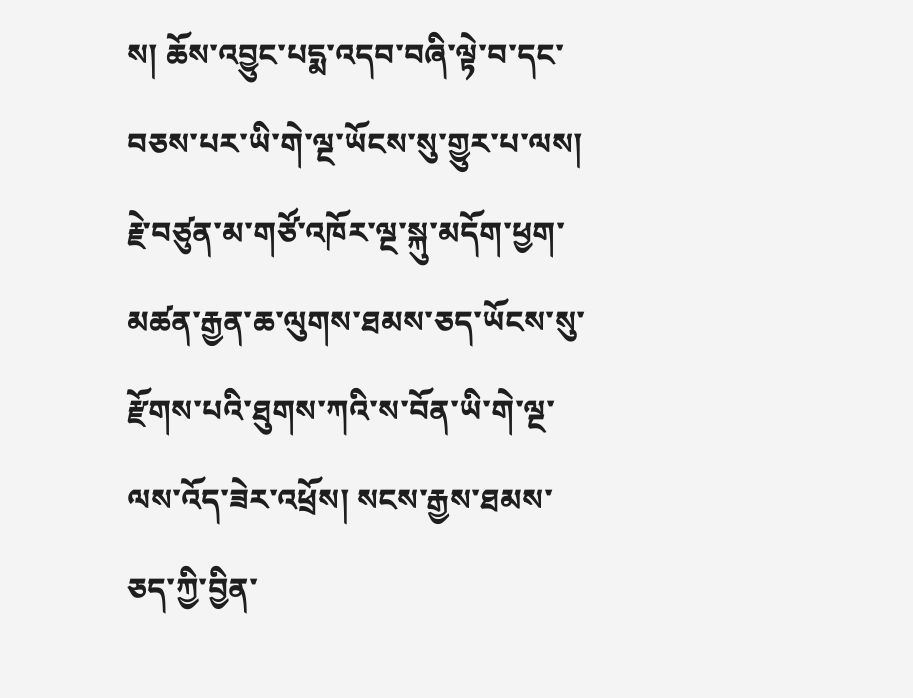ས། ཆོས་འབྱུང་པདྨ་འདབ་བཞི་ལྟེ་བ་དང་བཅས་པར་ཡི་གེ་ལྔ་ཡོངས་སུ་གྱུར་པ་ལས། རྗེ་བཙུན་མ་གཙོ་འཁོར་ལྔ་སྐུ་མདོག་ཕྱག་མཚན་རྒྱན་ཆ་ལུགས་ཐམས་ཅད་ཡོངས་སུ་རྫོགས་པའི་ཐུགས་ཀའི་ས་བོན་ཡི་གེ་ལྔ་ལས་འོད་ཟེར་འཕྲོས། སངས་རྒྱས་ཐམས་ཅད་ཀྱི་བྱིན་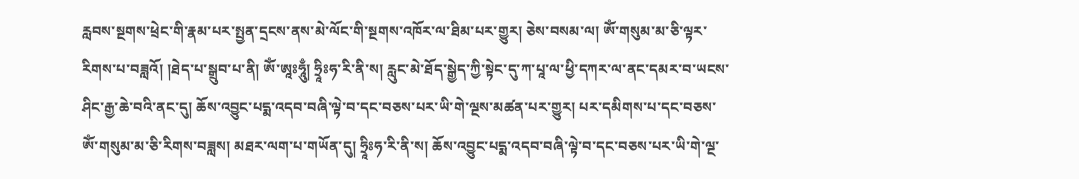རླབས་སྔགས་ཕྲེང་གི་རྣམ་པར་སྤྱན་དྲངས་ནས་མེ་ལོང་གི་སྔགས་འཁོར་ལ་ཐིམ་པར་གྱུར། ཅེས་བསམ་ལ། ༀ་གསུམ་མ་ཅི་ལྟར་རིགས་པ་བཟླའོ། །ཐེད་པ་སྒྲུབ་པ་ནི། ༀ་ཨཱཿཧཱུྃ། ཧྲཱིཿཧ་རི་ནི་ས། རླུང་མེ་ཐོད་སྒྱེད་ཀྱི་སྟེང་དུ་ཀ་པཱ་ལ་ཕྱི་དཀར་ལ་ནང་དམར་བ་ཡངས་ཤིང་རྒྱ་ཆེ་བའི་ནང་དུ། ཆོས་འབྱུང་པདྨ་འདབ་བཞི་ལྟེ་བ་དང་བཅས་པར་ཡི་གེ་ལྔས་མཚན་པར་གྱུར། པར་དམིགས་པ་དང་བཅས་ༀ་གསུམ་མ་ཅི་རིགས་བཟླས། མཐར་ལག་པ་གཡོན་དུ། ཧྲཱིཿཧ་རི་ནི་ས། ཆོས་འབྱུང་པདྨ་འདབ་བཞི་ལྟེ་བ་དང་བཅས་པར་ཡི་གེ་ལྔ་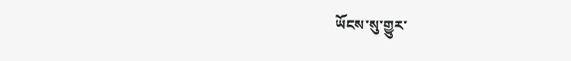ཡོངས་སུ་གྱུར་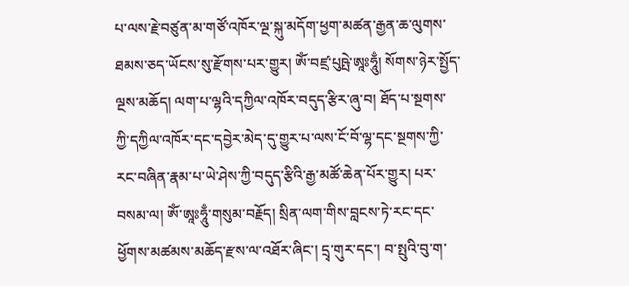པ་ལས་རྗེ་བཙུན་མ་གཙོ་འཁོར་ལྔ་སྐུ་མདོག་ཕྱག་མཚན་རྒྱན་ཆ་ལུགས་ཐམས་ཅད་ཡོངས་སུ་རྫོགས་པར་གྱུར། ༀ་བཛྲ་པུཥྤེ་ཨཱཿཧཱུྃ། སོགས་ཉེར་སྤྱོད་ལྔས་མཆོད། ལག་པ་ལྷའི་དཀྱིལ་འཁོར་བདུད་རྩིར་ཞུ་བ། ཐོད་པ་སྔགས་ཀྱི་དཀྱིལ་འཁོར་དང་དབྱེར་མེད་དུ་གྱུར་པ་ལས་ངོ་བོ་ལྷ་དང་སྔགས་ཀྱི་རང་བཞིན་རྣམ་པ་ཡེ་ཤེས་ཀྱི་བདུད་རྩིའི་རྒྱ་མཚོ་ཆེན་པོར་གྱུར། པར་བསམ་ལ། ༀ་ཨཱཿཧཱུྃ་གསུམ་བརྗོད། སྲིན་ལག་གིས་བླངས་ཏེ་རང་དང་ཕྱོགས་མཚམས་མཆོད་རྫས་ལ་འཐོར་ཞིང་། དྲྭ་གུར་དང་། བ་སྤུའི་བུ་ག་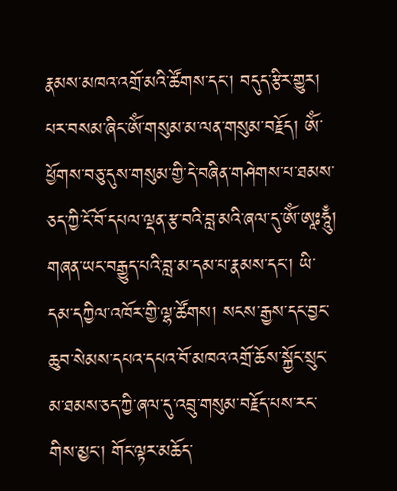རྣམས་མཁའ་འགྲོ་མའི་ཚོགས་དང་། བདུད་རྩིར་གྱུར། པར་བསམ་ཞིང་ༀ་གསུམ་མ་ལན་གསུམ་བརྗོད། ༀ་ཕྱོགས་བཅུ་དུས་གསུམ་གྱི་དེ་བཞིན་གཤེགས་པ་ཐམས་ཅད་ཀྱི་ངོ་བོ་དཔལ་ལྡན་རྩ་བའི་བླ་མའི་ཞལ་དུ་ༀ་ཨཱཿཧཱུྃ། གཞན་ཡང་བརྒྱུད་པའི་བླ་མ་དམ་པ་རྣམས་དང་། ཡི་དམ་དཀྱིལ་འཁོར་གྱི་ལྷ་ཚོགས། སངས་རྒྱས་དང་བྱང་ཆུབ་སེམས་དཔའ་དཔའ་བོ་མཁའ་འགྲོ་ཆོས་སྐྱོང་སྲུང་མ་ཐམས་ཅད་ཀྱི་ཞལ་དུ་འབྲུ་གསུམ་བརྗོད་པས་རང་གིས་མྱང་། གོང་ལྟར་མཆོད་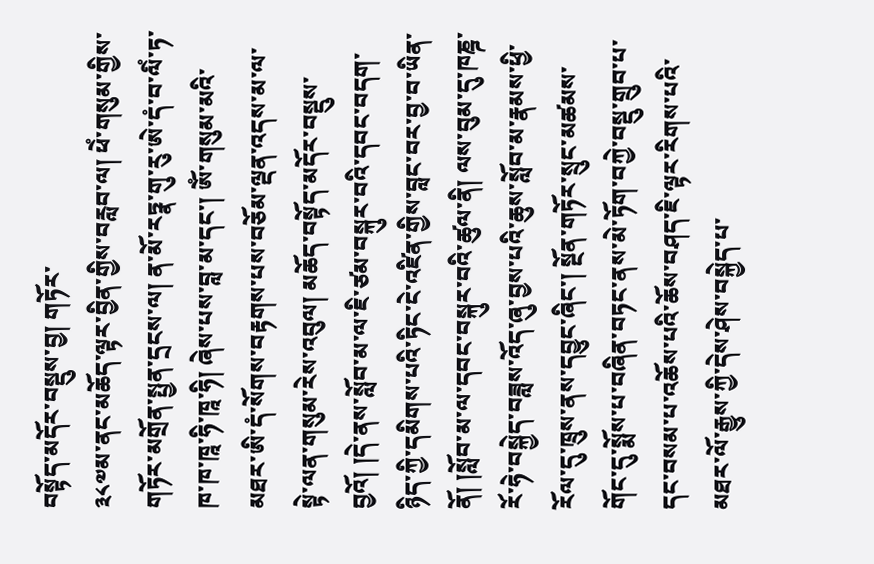བསྟོད་མདོར་བསྡུས་བྱ། གཏོར་
༣༨༧མ་ནང་མཆོད་ལྟར་བྱིན་གྱིས་བརླབ་ལ། ཕེཾ་གསུམ་གྱིས་གཏོར་མགྲོན་སྤྱན་དྲངས་ལ། ན་མོ་རཏྣ་གུ་རུ་ཨེ་དཾ་བ་ལིཾ་ཏ་ཁ་ཁ་ཁཱ་ཧི་ཁཱ་ཧི། ཞེས་པས་བླ་མ་དང་། ༀ་གསུམ་མའི་མཐར་ཨི་དཾ་སོགས་བརྟགས་པས་བཅོམ་ལྡན་འདས་མ་ལ་སྟེ་ལན་གསུམ་རེས་འབུལ། མཆོད་བསྟོད་མདོར་བསྡུས་བྱའོ། །དེ་ནས་སློབ་མ་ལ་ཇི་ཙམ་བསྐུར་བའི་དབང་བདག་ཉིད་ཀྱི་དམིགས་པའི་ཏིང་ངེ་འཛིན་གྱིས་བླང་བར་བྱ་བ་ཡིན་ནོ། །སློབ་མ་ལ་དབང་བསྐུར་བའི་ཚུལ་ནི། ལས་བུམ་དུ་ཁཎྜ་རོ་ཧེ་བསྐྱེད་བཟླས་འོད་ཞུ་བྱས་པའི་ཆུས་སློབ་མ་རྣམས་ཕྱི་རོལ་དུ་ཁྲུས་ནས་དབྱུང་ཞིང་། སྔོན་གཏོར་སྲུང་མཚམས་གོང་དུ་སྨོས་པ་བཞིན་བཏང་ནས་མེ་ཏོག་བཀྱེ་བསྡུ་གྲུབ་པ་དང་བསམ་པ་འཆོས་པའི་ཆོས་བཤད་ཇི་ལྟར་རིགས་པའི་མཐར་ལོ་རྒྱུས་ཀྱི་དེས་ཤེས་བསྐྱེད་པ་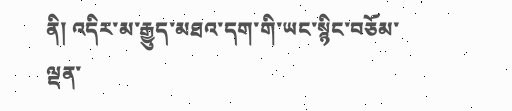ནི། འདིར་མ་རྒྱུད་མཐའ་དག་གི་ཡང་སྙིང་བཅོམ་ལྡན་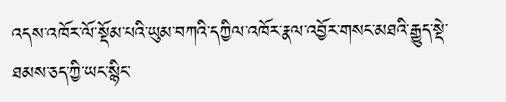འདས་འཁོར་ལོ་སྡོམ་པའི་ཡུམ་བཀའི་དཀྱིལ་འཁོར་རྣལ་འབྱོར་གསང་མཐའི་རྒྱུད་སྡེ་ཐམས་ཅད་ཀྱི་ཡང་སྙིང་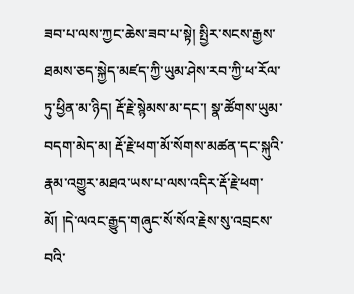ཟབ་པ་ལས་ཀྱང་ཆེས་ཟབ་པ་སྟེ། སྤྱིར་སངས་རྒྱས་ཐམས་ཅད་སྐྱེད་མཛད་ཀྱི་ཡུམ་ཤེས་རབ་ཀྱི་ཕ་རོལ་ཏུ་ཕྱིན་མ་ཉིད། རྡོ་རྗེ་སྙེམས་མ་དང་། སྣ་ཚོགས་ཡུམ་བདག་མེད་མ། རྡོ་རྗེ་ཕག་མོ་སོགས་མཚན་དང་སྐུའི་རྣམ་འགྱུར་མཐའ་ཡས་པ་ལས་འདིར་རྡོ་རྗེ་ཕག་མོ། །དེ་ལའང་རྒྱུད་གཞུང་སོ་སོའ་རྗེས་སུ་འབྲངས་བའི་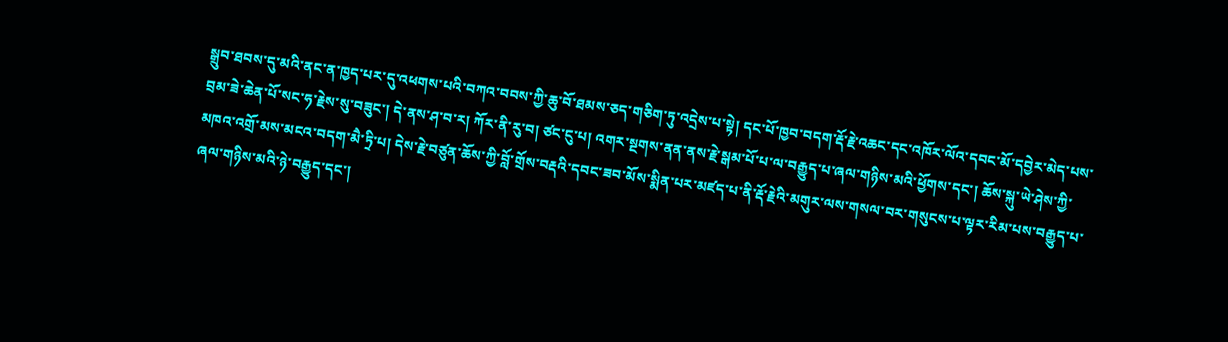སྒྲུབ་ཐབས་དུ་མའི་ནང་ན་ཁྱད་པར་དུ་འཕགས་པའི་བཀའ་བབས་ཀྱི་ཆུ་བོ་ཐམས་ཅད་གཅིག་ཏུ་འདྲེས་པ་སྟེ། དང་པོ་ཁྱབ་བདག་རྡོ་རྗེ་འཆང་དང་འཁོར་ལོའ་དབང་མོ་དབྱེར་མེད་པས་བྲམ་ཟེ་ཆེན་པོ་སང་ཧ་རྗེས་སུ་བཟུང་། དེ་ནས་ཤ་བ་ར། ཀོར་ནི་རུ་བ། ཙང་ངུ་པ། འགར་སྔགས་ནན་ནས་རྗེ་སྒམ་པོ་པ་ལ་བརྒྱུད་པ་ཞལ་གཉིས་མའི་ཕྱོགས་དང་། ཆོས་སྐུ་ཡེ་ཤེས་ཀྱི་མཁའ་འགྲོ་མས་མངའ་བདག་མཻ་ཏྲི་པ། དེས་རྗེ་བཙུན་ཆོས་ཀྱི་བློ་གྲོས་བརྡའི་དབང་ཟབ་མོས་སྨིན་པར་མཛད་པ་ནི་རྡོ་རྗེའི་མགུར་ལས་གསལ་བར་གསུངས་པ་ལྟར་རིམ་པས་བརྒྱུད་པ་ཞལ་གཉིས་མའི་ཉེ་བརྒྱུད་དང་།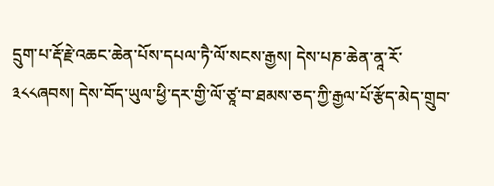དྲུག་པ་རྡོ་རྗེ་འཆང་ཆེན་པོས་དཔལ་ཏཻ་ལོ་སངས་རྒྱས། དེས་པཎ་ཆེན་ནཱ་རོ་
༣༨༨ཞབས། དེས་བོད་ཡུལ་ཕྱི་དར་གྱི་ལོ་ཙཱ་བ་ཐམས་ཅད་ཀྱི་རྒྱལ་པོ་རྩོད་མེད་གྲུབ་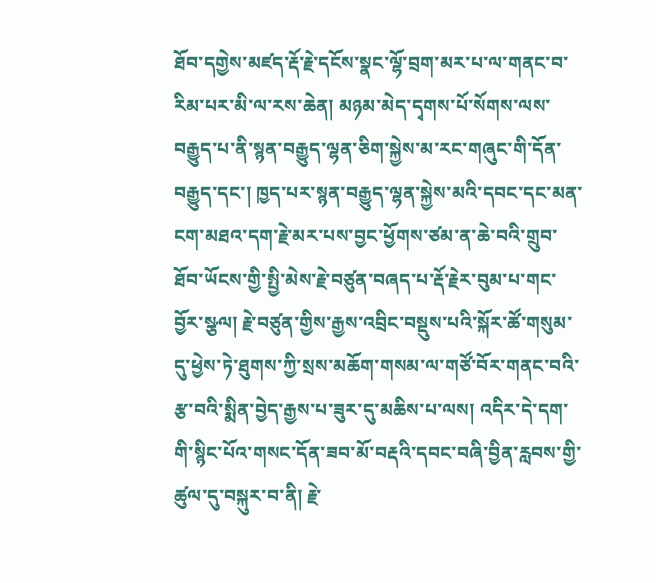ཐོབ་དགྱེས་མཛད་རྡོ་རྗེ་དངོས་སྣང་ལྷོ་བྲག་མར་པ་ལ་གནང་བ་རིམ་པར་མི་ལ་རས་ཆེན། མཉམ་མེད་དྭགས་པོ་སོགས་ལས་བརྒྱུད་པ་ནི་སྙན་བརྒྱུད་ལྷན་ཅིག་སྐྱེས་མ་རང་གཞུང་གི་དོན་བརྒྱུད་དང་། ཁྱད་པར་སྙན་བརྒྱུད་ལྷན་སྐྱེས་མའི་དབང་དང་མན་ངག་མཐའ་དག་རྗེ་མར་པས་བྱང་ཕྱོགས་ཙམ་ན་ཆེ་བའི་གྲུབ་ཐོབ་ཡོངས་གྱི་སྤྱི་མེས་རྗེ་བཙུན་བཞད་པ་རྡོ་རྗེར་བུམ་པ་གང་བྱོར་སྩལ། རྗེ་བཙུན་གྱིས་རྒྱས་འབྲིང་བསྡུས་པའི་སྐོར་ཚོ་གསུམ་དུ་ཕྱེས་ཏེ་ཐུགས་ཀྱི་སྲས་མཆོག་གསམ་ལ་གཙོ་བོར་གནང་བའི་རྩ་བའི་སྨིན་བྱེད་རྒྱས་པ་ཟུར་དུ་མཆིས་པ་ལས། འདིར་དེ་དག་གི་སྙིང་པོའ་གསང་དོན་ཟབ་མོ་བརྡའི་དབང་བཞི་བྱིན་རླབས་གྱི་ཚུལ་དུ་བསྐུར་བ་ནི། རྗེ་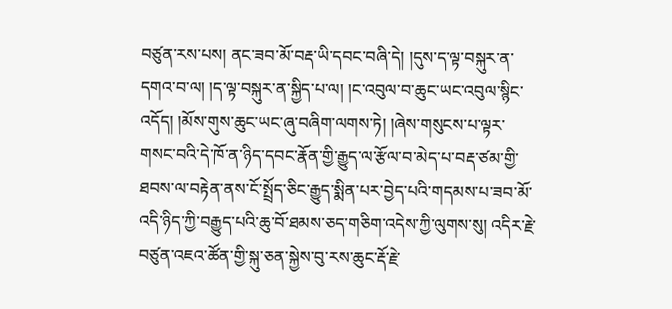བཙུན་རས་པས། ནང་ཟབ་མོ་བརྡ་ཡི་དབང་བཞི་དེ། །དུས་ད་ལྟ་བསྐུར་ན་དགའ་བ་ལ། །ད་ལྟ་བསྐུར་ན་སྐྱིད་པ་ལ། །ང་འབུལ་བ་ཆུང་ཡང་འབུལ་སྙིང་འདོད། །མོས་གུས་ཆུང་ཡང་ཞུ་བཞིག་ལགས་ཏེ། །ཞེས་གསུངས་པ་ལྟར་གསང་བའི་དེ་ཁོ་ན་ཉིད་དབང་རྣོན་གྱི་རྒྱུད་ལ་རྩོལ་བ་མེད་པ་བརྡ་ཙམ་གྱི་ཐབས་ལ་བརྟེན་ནས་ངོ་སྤྲོད་ཅིང་རྒྱུད་སྨིན་པར་བྱེད་པའི་གདམས་པ་ཟབ་མོ་འདི་ཉིད་ཀྱི་བརྒྱུད་པའི་ཆུ་བོ་ཐམས་ཅད་གཅིག་འདེས་ཀྱི་ལུགས་སུ། འདིར་རྗེ་བཙུན་འཇའ་ཚོན་གྱི་སྐུ་ཅན་སྐྱེས་བུ་རས་ཆུང་རྡོ་རྗེ་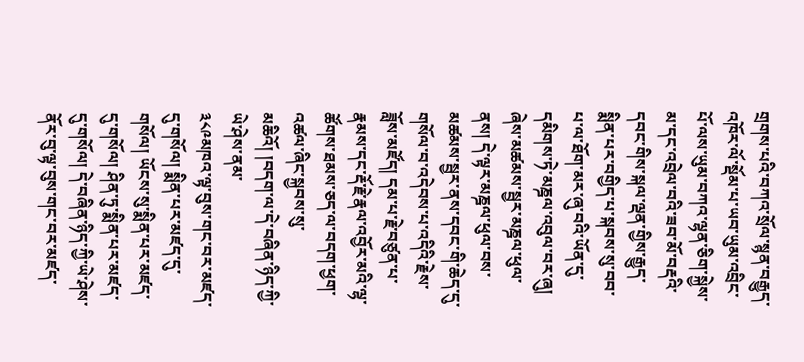གྲགས་པའི་བཀའ་སྲོལ་སྙན་བརྒྱུད་འཁོར་ལོ་སྡོམ་པ་ཡབ་ཡུམ་འབྲིང་པོ་ལས་ཡུམ་བཀའ་ལྷན་ཅིག་སྐྱེས་མ་དང་འབྲེལ་བའི་ཟབ་མོ་བརྡའི་དབང་གིས་སྐལ་ལྡན་གྱིས་རྒྱུད་སྨིན་པར་བགྱིད་པ་སྐབས་སུ་བབ་པ་ལ་ཐོག་མར་ཞུ་བའི་ཡོན་དུ་དམིགས་ཏེ་མཎྜལ་འབུལ་བར་ཞུ། ཞེས་མཚམས་སྦྱར་མཎྜལ་ཕུལ་ནས། དེ་ལྟར་མཎྜལ་ཕུལ་བས་མཚམས་སྦྱར་ནས་དབང་གི་ཆེད་དུ་གསོལ་བ་འདེབས་པ་འདིའི་རྗེས་ཟློས་མཛོད། དམ་པ་རྗེ་བཙུན་པ་རྣམས་དང་རྡོ་རྗེ་རྣལ་འབྱོར་མའི་ལྷ་ཚོགས་ཐམས་ཅད་ལ་བདག་ཕྱག་འཚལ་ཞིང་སྐྱབས་སུ་མཆིའོ། །བདག་ལ་དེ་བཞིན་ཉིད་ཀྱི་ཡེ་ཤེས་ནམ་
༣༨༩མཁའ་ལྟ་བུས་གང་བར་མཛད་དུ་གསོལ། སྨིན་པར་མཛད་དུ་གསོལ། ཡོངས་སུ་སྨིན་པར་མཛད་དུ་གསོལ། ཤིན་ཏུ་སྨིན་པར་མཛད་དུ་གསོལ། དེ་བཞིན་ཉིད་ཀྱི་ཡེ་ཤེས་ནོར་བུ་ལྟ་བུས་གང་བར་མཛད་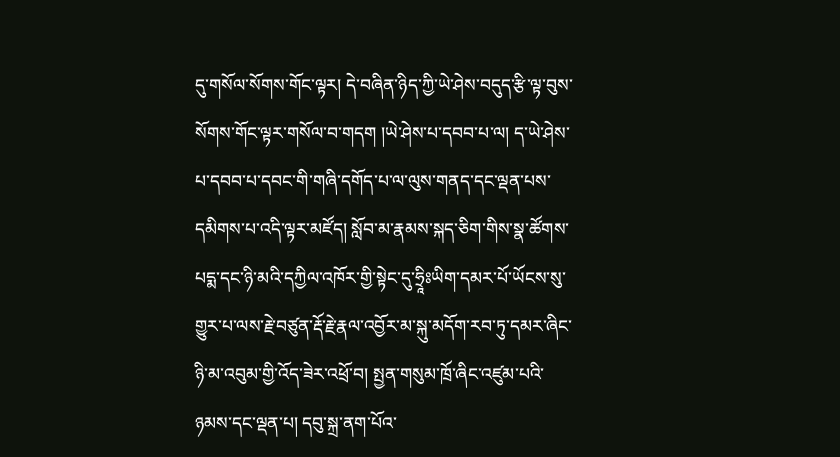དུ་གསོལ་སོགས་གོང་ལྟར། དེ་བཞིན་ཉིད་ཀྱི་ཡེ་ཤེས་བདུད་རྩི་ལྟ་བུས་སོགས་གོང་ལྟར་གསོལ་བ་གདག །ཡེ་ཤེས་པ་དབབ་པ་ལ། ད་ཡེ་ཤེས་པ་དབབ་པ་དབང་གི་གཞི་དགོད་པ་ལ་ལུས་གནད་དང་ལྡན་པས་དམིགས་པ་འདི་ལྟར་མཛོད། སློབ་མ་རྣམས་སྐད་ཅིག་གིས་སྣ་ཚོགས་པདྨ་དང་ཉི་མའི་དཀྱིལ་འཁོར་གྱི་སྟེང་དུ་ཧྲཱིཿཡིག་དམར་པོ་ཡོངས་སུ་གྱུར་པ་ལས་རྗེ་བཙུན་རྡོ་རྗེ་རྣལ་འབྱོར་མ་སྐུ་མདོག་རབ་ཏུ་དམར་ཞིང་ཉི་མ་འབུམ་གྱི་འོད་ཟེར་འཕྲོ་བ། སྤྱན་གསུམ་ཁྲོ་ཞིང་འཛུམ་པའི་ཉམས་དང་ལྡན་པ། དབུ་སྐྲ་ནག་པོའ་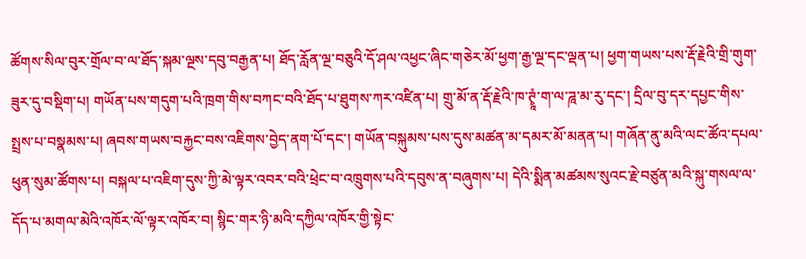ཚོགས་སིལ་བུར་གྲོལ་བ་ལ་ཐོད་སྐམ་ལྔས་དབུ་བརྒྱན་པ། ཐོད་རློན་ལྔ་བཅུའི་དོ་ཤལ་འཕྱང་ཞིང་གཅེར་མོ་ཕྱག་རྒྱ་ལྔ་དང་ལྡན་པ། ཕྱག་གཡས་པས་རྡོ་རྗེའི་གྲི་གུག་ཟུར་དུ་བསྡིག་པ། གཡོན་པས་གདུག་པའི་ཁྲག་གིས་བཀང་བའི་ཐོད་པ་ཐུགས་ཀར་འཛིན་པ། གྲུ་མོ་ན་རྡོ་རྗེའི་ཁ་ཊྭཱཾ་ག་ལ་ཌཱ་མ་རུ་དང་། དྲིལ་བུ་དར་དཔྱང་གིས་སྤྲས་པ་བསྣམས་པ། ཞབས་གཡས་བརྐྱང་བས་འཇིགས་བྱེད་ནག་པོ་དང་། གཡོན་བསྐུམས་པས་དུས་མཚན་མ་དམར་མོ་མནན་པ། གཞོན་ནུ་མའི་ལང་ཚོའ་དཔལ་ཕུན་སུམ་ཚོགས་པ། བསྐལ་པ་འཇིག་དུས་ཀྱི་མེ་ལྟར་འབར་བའི་ཕྲེང་བ་འཁྲུགས་པའི་དབུས་ན་བཞུགས་པ། དེའི་སྨིན་མཚམས་སུའང་རྗེ་བཙུན་མའི་སྐུ་གསལ་ལ་དོད་པ་མགལ་མེའི་འཁོར་ལོ་ལྟར་འཁོར་བ། སྙིང་གར་ཉི་མའི་དཀྱིལ་འཁོར་གྱི་སྟེང་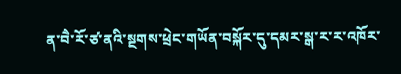ན་བཻ་རོ་ཙ་ནའི་སྔགས་ཕྲེང་གཡོན་བསྐོར་དུ་དམར་སྒ་ར་ར་འཁོར་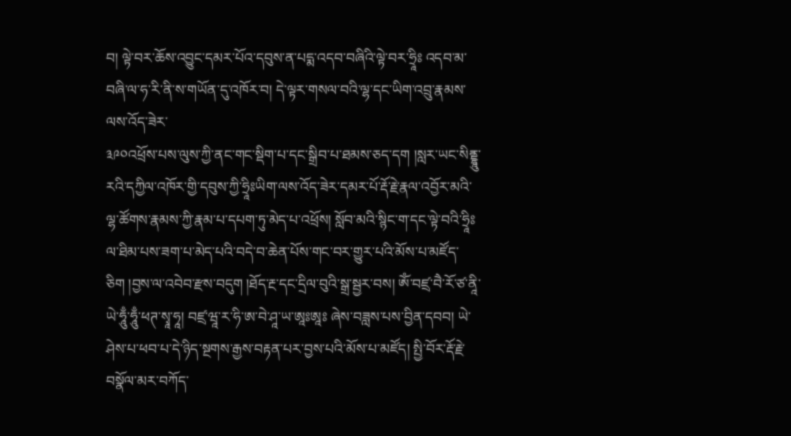བ། ལྟེ་བར་ཆོས་འབྱུང་དམར་པོའ་དབུས་ན་པདྨ་འདབ་བཞིའི་ལྟེ་བར་ཧྲཱིཿ འདབ་མ་བཞི་ལ་ཧ་རི་ནི་ས་གཡོན་དུ་འཁོར་བ། དེ་ལྟར་གསལ་བའི་ལྷ་དང་ཡིག་འབྲུ་རྣམས་ལས་འོད་ཟེར་
༣༩༠འཕྲོས་པས་ལུས་ཀྱི་ནང་གང་སྡིག་པ་དང་སྒྲིབ་པ་ཐམས་ཅད་དག །སླར་ཡང་སིནྡྷཱུ་རའི་དཀྱིལ་འཁོར་གྱི་དབུས་ཀྱི་ཧྲཱིཿཡིག་ལས་འོད་ཟེར་དམར་པོ་རྡོ་རྗེ་རྣལ་འབྱོར་མའི་ལྷ་ཚོགས་རྣམས་ཀྱི་རྣམ་པ་དཔག་ཏུ་མེད་པ་འཕྲོས། སློབ་མའི་སྙིང་ག་དང་ལྟེ་བའི་ཧྲཱིཿལ་ཐིམ་པས་ཟག་པ་མེད་པའི་བདེ་བ་ཆེན་པོས་གང་བར་གྱུར་པའི་མོས་པ་མཛོད་ཅིག །བྱས་ལ་འབེབ་རྫས་བདུག །ཐོད་རྔ་དང་དྲིལ་བུའི་སྒྲ་སྦྱར་བས། ༀ་བཛྲ་བཻ་རོ་ཙ་ནཱི་ཡེ་ཧཱུྃ་ཧཱུྃ་ཕཊ་སྭཱ་ཧཱ། བཛྲ་ཝཱ་ར་ཧི་ཨ་བེ་ཤཱ་ཡ་ཨཱཿཨཱཿ ཞེས་བཟླས་པས་བྱིན་དབབ། ཡེ་ཤེས་པ་ཕབ་པ་དེ་ཉིད་སྔགས་རྒྱས་བརྟན་པར་བྱས་པའི་མོས་པ་མཛོད། སྤྱི་བོར་རྡོ་རྗེ་བསྣོལ་མར་བཀོད་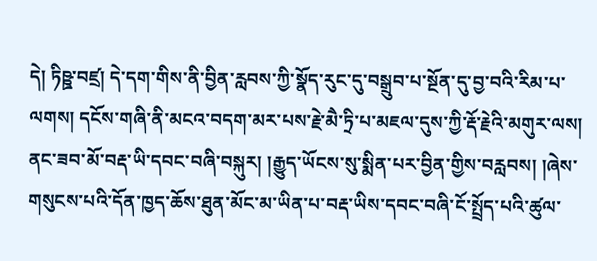དེ། ཏིཥྛ་བཛྲ། དེ་དག་གིས་ནི་བྱིན་རླབས་ཀྱི་སྣོད་རུང་དུ་བསྒྲུབ་པ་སྔོན་དུ་བྱ་བའི་རིམ་པ་ལགས། དངོས་གཞི་ནི་མངའ་བདག་མར་པས་རྗེ་མཻ་ཏྲི་པ་མཇལ་དུས་ཀྱི་རྡོ་རྗེའི་མགུར་ལས། ནང་ཟབ་མོ་བརྡ་ཡི་དབང་བཞི་བསྐུར། །རྒྱུད་ཡོངས་སུ་སྨིན་པར་བྱིན་གྱིས་བརླབས། །ཞེས་གསུངས་པའི་དོན་ཁྱད་ཆོས་ཐུན་མོང་མ་ཡིན་པ་བརྡ་ཡིས་དབང་བཞི་ངོ་སྤྲོད་པའི་ཚུལ་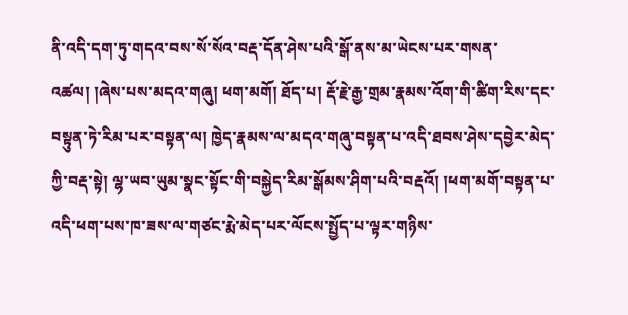ནི་འདི་དག་ཏུ་གདའ་བས་སོ་སོའ་བརྡ་དོན་ཤེས་པའི་སྒོ་ནས་མ་ཡེངས་པར་གསན་འཚལ། །ཞེས་པས་མདའ་གཞུ། ཕག་མགོ། ཐོད་པ། རྡོ་རྗེ་རྒྱ་གྲམ་རྣམས་འོག་གི་ཚིག་རིས་དང་བསྟུན་ཏེ་རིམ་པར་བསྟན་ལ། ཁྱེད་རྣམས་ལ་མདའ་གཞུ་བསྟན་པ་འདི་ཐབས་ཤེས་དབྱེར་མེད་ཀྱི་བརྡ་སྟེ། ལྷ་ཡབ་ཡུམ་སྣང་སྟོང་གི་བསྐྱེད་རིམ་སྒོམས་ཤིག་པའི་བརྡའོ། །ཕག་མགོ་བསྟན་པ་འདི་ཕག་པས་ཁ་ཟས་ལ་གཙང་རྨེ་མེད་པར་ལོངས་སྤྱོད་པ་ལྟར་གཉིས་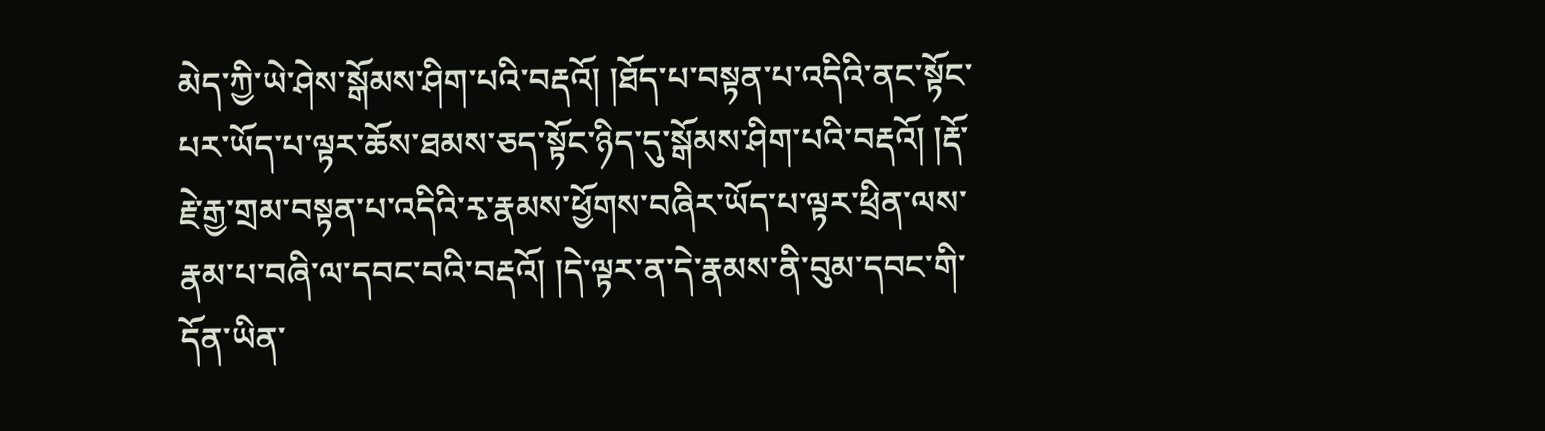མེད་ཀྱི་ཡེ་ཤེས་སྒོམས་ཤིག་པའི་བརྡའོ། །ཐོད་པ་བསྟན་པ་འདིའི་ནང་སྟོང་པར་ཡོད་པ་ལྟར་ཆོས་ཐམས་ཅད་སྟོང་ཉིད་དུ་སྒོམས་ཤིག་པའི་བརྡའོ། །རྡོ་རྗེ་རྒྱ་གྲམ་བསྟན་པ་འདིའི་རྭ་རྣམས་ཕྱོགས་བཞིར་ཡོད་པ་ལྟར་ཕྲིན་ལས་རྣམ་པ་བཞི་ལ་དབང་བའི་བརྡའོ། །དེ་ལྟར་ན་དེ་རྣམས་ནི་བུམ་དབང་གི་དོན་ཡིན་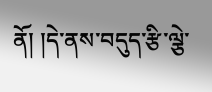ནོ། །དེ་ནས་བདུད་རྩི་ལྕེ་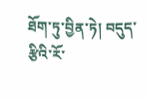ཐོག་ཏུ་བྱིན་ཏེ། བདུད་རྩིའི་རོ་